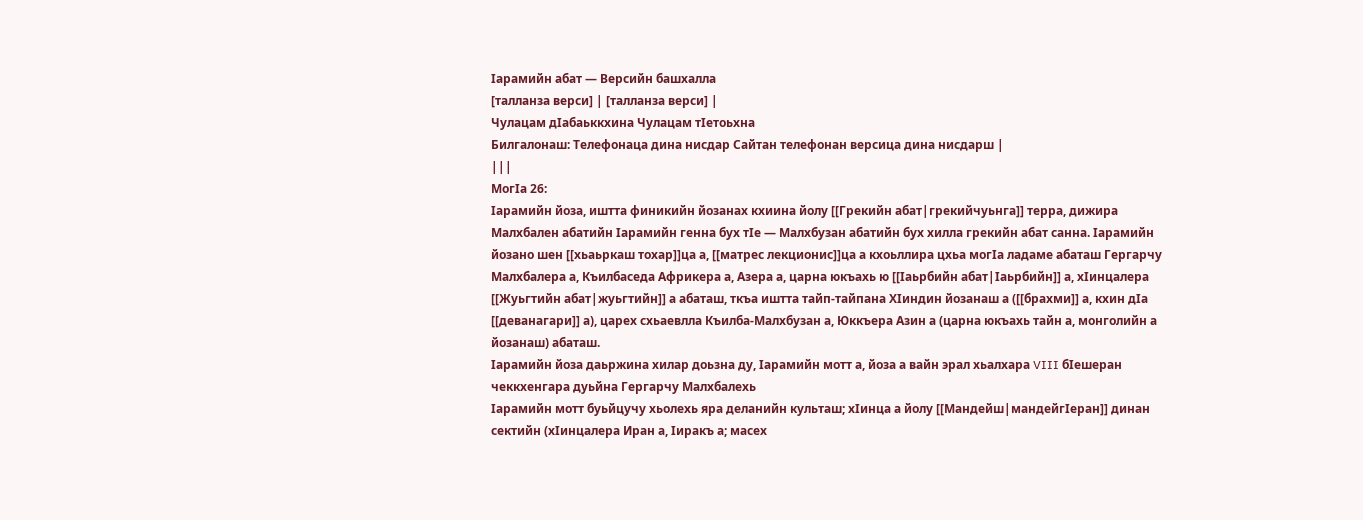Ӏарамийн абат — Версийн башхалла
[талланза верси] | [талланза верси] |
Чулацам дӀабаьккхина Чулацам тӀетоьхна
Билгалонаш: Телефонаца дина нисдар Сайтан телефонан версица дина нисдарш |
|||
МогӀа 26:
Ӏарамийн йоза, иштта финикийн йозанах кхиина йолу [[Грекийн абат|грекийчуьнга]] терра, дижира Малхбален абатийн Ӏарамийн генна бух тӀе — Малхбузан абатийн бух хилла грекийн абат санна. Ӏарамийн йозано шен [[хьаьркаш тохар]]ца а, [[матрес лекционис]]ца а кхоьллира цхьа могӀа ладаме абаташ Гергарчу Малхбалера а, Къилбаседа Африкера а, Азера а, царна юкъахь ю [[Ӏаьрбийн абат|Ӏаьрбийн]] а, хӀинцалера [[Жуьгтийн абат|жуьгтийн]] а абаташ, ткъа иштта тайп-тайпана ХӀиндин йозанаш а ([[брахми]] а, кхин дӀа [[деванагари]] а), царех схьаевлла Къилба-Малхбузан а, Юккъера Азин а (царна юкъахь тайн а, монголийн а йозанаш) абаташ.
Ӏарамийн йоза даьржина хилар доьзна ду, Ӏарамийн мотт а, йоза а вайн эрал хьалхара VIII бӀешеран чеккхенгара дуьйна Гергарчу Малхбалехь
Ӏарамийн мотт буьйцучу хьолехь яра деланийн культаш; хӀинца а йолу [[Мандейш|мандейгӀеран]] динан сектийн (хӀинцалера Иран а, Ӏиракъ а; масех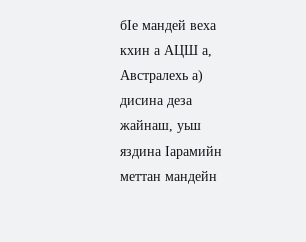бӀе мандей веха кхин а АЦШ а, Австралехь а) дисина деза жайнаш, уьш яздина Ӏарамийн меттан мандейн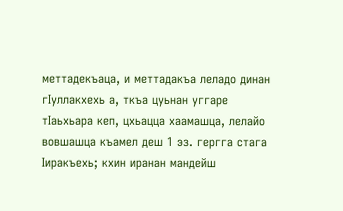меттадекъаца, и меттадакъа леладо динан гӀуллакхехь а, ткъа цуьнан уггаре тӀаьхьара кеп, цхьацца хаамашца, лелайо вовшашца къамел деш 1 эз. гергга стага Ӏиракъехь; кхин иранан мандейш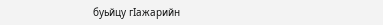буьйцу гӀажарийн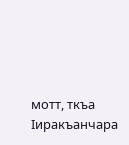мотт, ткъа Ӏиракъанчара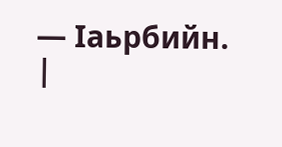— Ӏаьрбийн.
|